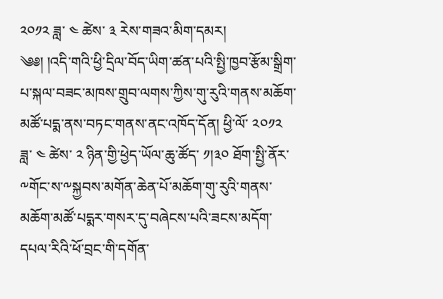༢༠༡༢ ཟླ་ ༤ ཚེས་ ༣ རེས་གཟའ་མིག་དམར།
༄༅། །འདི་གའི་ཕྱི་དྲིལ་བོད་ཡིག་ཚན་པའི་སྤྱི་ཁྱབ་རྩོམ་སྒྲིག་པ་སྐལ་བཟང་མཁས་གྲུབ་ལགས་ཀྱིས་གུ་རུའི་གནས་མཆོག་མཚོ་པདྨ་ནས་བཏང་གནས་ནང་འཁོད་དོན། ཕྱི་ལོ་ ༢༠༡༢ ཟླ་ ༤ ཚེས་ ༢ ཉིན་གྱི་ཕྱེད་ཡོལ་ཆུ་ཚོད་ ༡།༣༠ ཐོག་སྤྱི་ནོར་༸གོང་ས་༸སྐྱབས་མགོན་ཆེན་པོ་མཆོག་གུ་རུའི་གནས་མཆོག་མཚོ་པདྨར་གསར་དུ་བཞེངས་པའི་ཟངས་མདོག་དཔལ་རིའི་ཕོ་བྲང་གི་དགོན་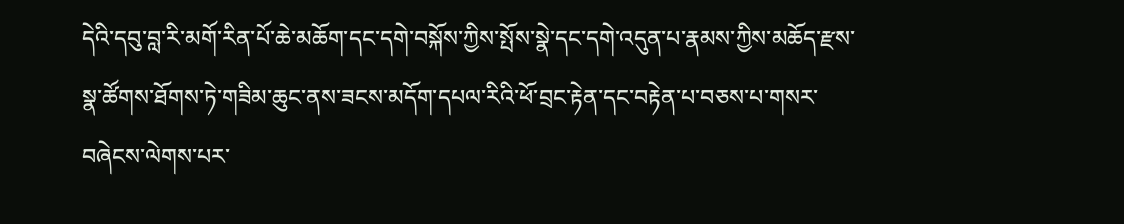དེའི་དབུ་བླ་རི་མགོ་རིན་པོ་ཆེ་མཆོག་དང་དགེ་བསྐོས་ཀྱིས་སྤོས་སྣེ་དང་དགེ་འདུན་པ་རྣམས་ཀྱིས་མཆོད་རྫས་སྣ་ཚོགས་ཐོགས་ཏེ་གཟིམ་ཆུང་ནས་ཟངས་མདོག་དཔལ་རིའི་ཕོ་བྲང་རྟེན་དང་བརྟེན་པ་བཅས་པ་གསར་བཞེངས་ལེགས་པར་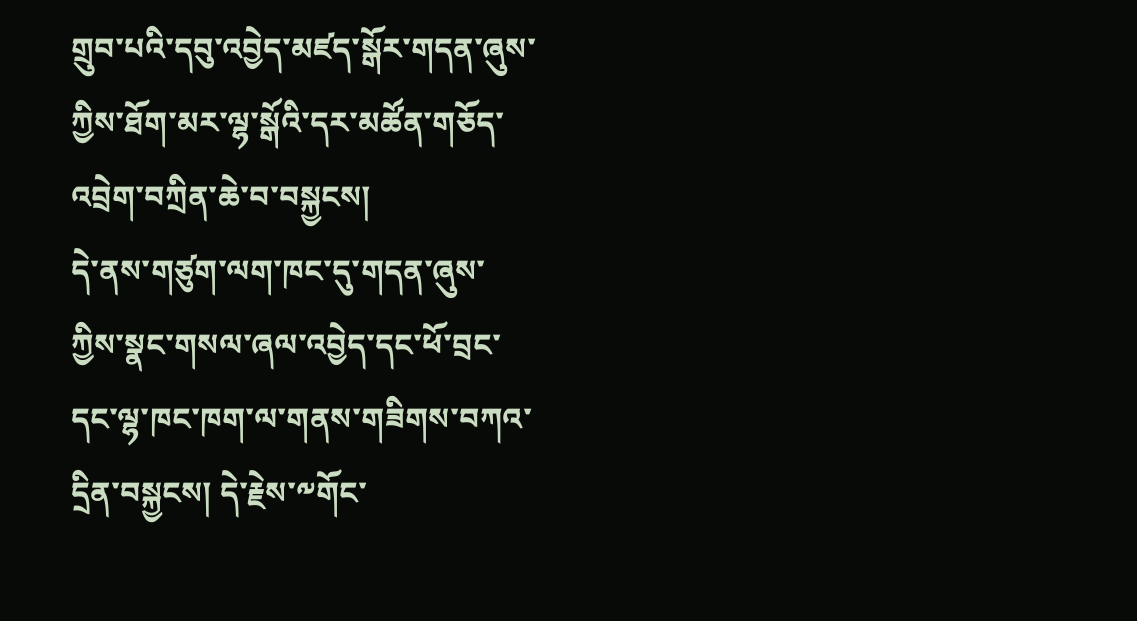གྲུབ་པའི་དབུ་འབྱེད་མཛད་སྒོར་གདན་ཞུས་ཀྱིས་ཐོག་མར་ལྷ་སྒོའི་དར་མཚོན་གཅོད་འབྲེག་བཀྲིན་ཆེ་བ་བསྐྱངས།
དེ་ནས་གཙུག་ལག་ཁང་དུ་གདན་ཞུས་ཀྱིས་སྣང་གསལ་ཞལ་འབྱེད་དང་ཕོ་བྲང་དང་ལྷ་ཁང་ཁག་ལ་གནས་གཟིགས་བཀའ་དྲིན་བསྐྱངས། དེ་རྗེས་༸གོང་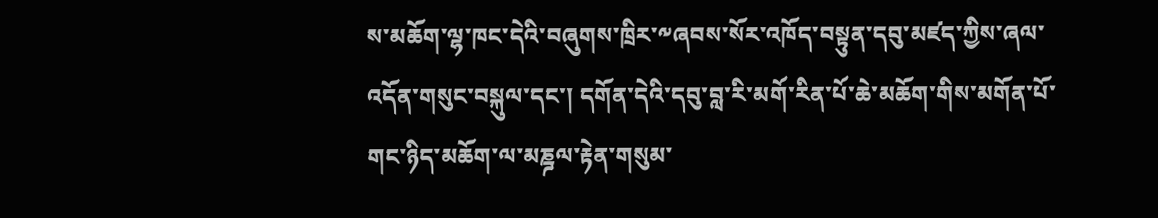ས་མཆོག་ལྷ་ཁང་དེའི་བཞུགས་ཁྲིར་༸ཞབས་སོར་འཁོད་བསྟུན་དབུ་མཛད་ཀྱིས་ཞལ་འདོན་གསུང་བསྐུལ་དང་། དགོན་དེའི་དབུ་བླ་རི་མགོ་རིན་པོ་ཆེ་མཆོག་གིས་མགོན་པོ་གང་ཉིད་མཆོག་ལ་མཎྜལ་རྟེན་གསུམ་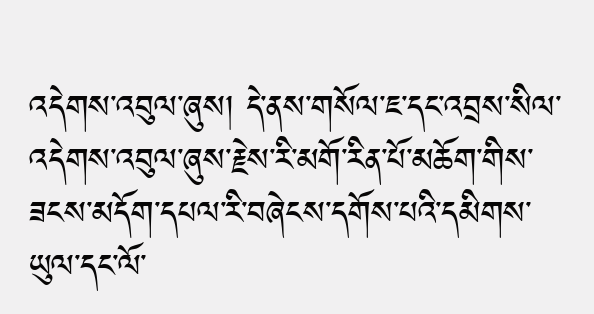འདེགས་འབུལ་ཞུས། དེ་ནས་གསོལ་ཇ་དང་འབྲས་སིལ་འདེགས་འབུལ་ཞུས་རྗེས་རི་མགོ་རིན་པོ་མཆོག་གིས་ཟངས་མདོག་དཔལ་རི་བཞེངས་དགོས་པའི་དམིགས་ཡུལ་དང་ལོ་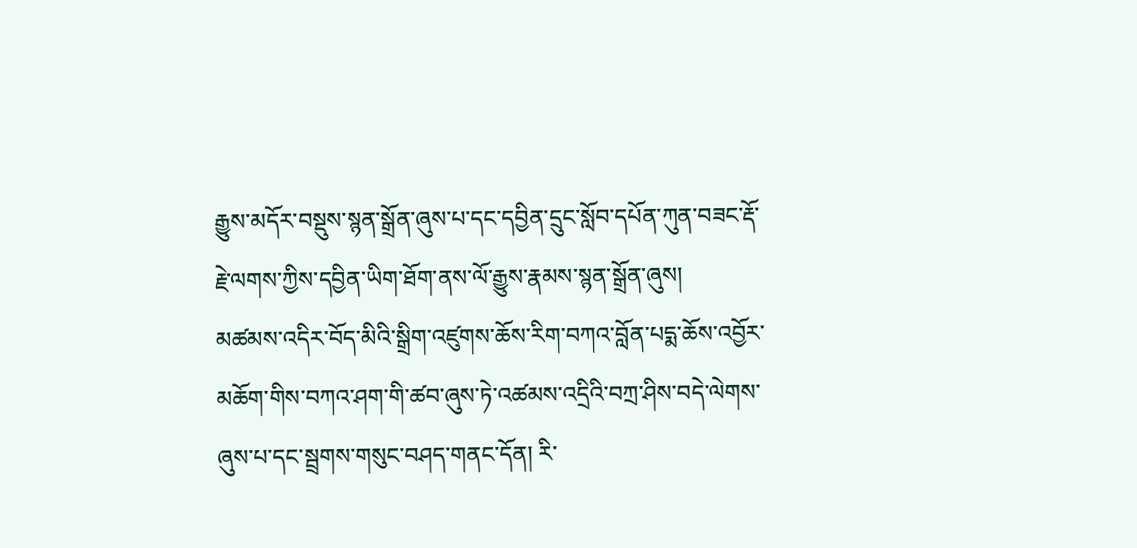རྒྱུས་མདོར་བསྡུས་སྙན་སྒྲོན་ཞུས་པ་དང་དབྱིན་དྲུང་སློབ་དཔོན་ཀུན་བཟང་རྡོ་རྗེ་ལགས་ཀྱིས་དབྱིན་ཡིག་ཐོག་ནས་ལོ་རྒྱུས་རྣམས་སྙན་སྒྲོན་ཞུས།
མཚམས་འདིར་བོད་མིའི་སྒྲིག་འཛུགས་ཆོས་རིག་བཀའ་བློན་པདྨ་ཆོས་འབྱོར་མཆོག་གིས་བཀའ་ཤག་གི་ཚབ་ཞུས་ཏེ་འཚམས་འདྲིའི་བཀྲ་ཤིས་བདེ་ལེགས་ཞུས་པ་དང་སྦྲགས་གསུང་བཤད་གནང་དོན། རི་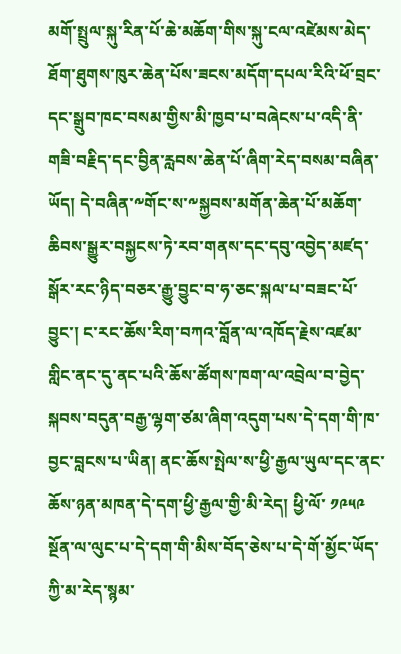མགོ་སྤྲུལ་སྐུ་རིན་པོ་ཆེ་མཆོག་གིས་སྐུ་ངལ་འཛེམས་མེད་ཐོག་ཐུགས་ཁུར་ཆེན་པོས་ཟངས་མདོག་དཔལ་རིའི་ཕོ་བྲང་དང་སྒྲུབ་ཁང་བསམ་གྱིས་མི་ཁྱབ་པ་བཞེངས་པ་འདི་ནི་གཟི་བརྗིད་དང་བྱིན་རླབས་ཆེན་པོ་ཞིག་རེད་བསམ་བཞིན་ཡོད། དེ་བཞིན་༸གོང་ས་༸སྐྱབས་མགོན་ཆེན་པོ་མཆོག་ཆིབས་སྒྱུར་བསྐྱངས་ཏེ་རབ་གནས་དང་དབུ་འབྱེད་མཛད་སྒོར་རང་ཉིད་བཅར་རྒྱུ་བྱུང་བ་ཧ་ཅང་སྐལ་པ་བཟང་པོ་བྱུང་། ང་རང་ཆོས་རིག་བཀའ་བློན་ལ་འཁོད་རྗེས་འཛམ་གླིང་ནང་དུ་ནང་པའི་ཆོས་ཚོགས་ཁག་ལ་འབྲེལ་བ་བྱེད་སྐབས་བདུན་བརྒྱ་ལྷག་ཙམ་ཞིག་འདུག་པས་དེ་དག་གི་ཁ་བྱང་བླངས་པ་ཡིན། ནང་ཆོས་སྤེལ་ས་ཕྱི་རྒྱལ་ཡུལ་དང་ནང་ཆོས་ཉན་མཁན་དེ་དག་ཕྱི་རྒྱལ་གྱི་མི་རེད། ཕྱི་ལོ་ ༡༩༥༩ སྔོན་ལ་ལུང་པ་དེ་དག་གི་མིས་བོད་ཅེས་པ་དེ་གོ་མྱོང་ཡོད་ཀྱི་མ་རེད་སྙམ་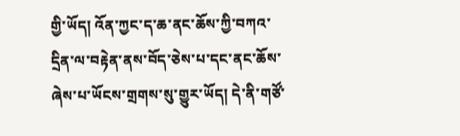གྱི་ཡོད། འོན་ཀྱང་ད་ཆ་ནང་ཆོས་ཀྱི་བཀའ་དྲིན་ལ་བརྟེན་ནས་བོད་ཅེས་པ་དང་ནང་ཆོས་ཞེས་པ་ཡོངས་གྲགས་སུ་གྱུར་ཡོད། དེ་ནི་གཙོ་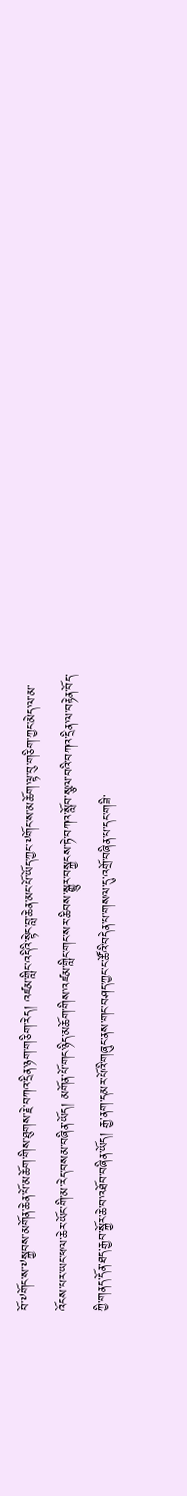བོ་༸གོང་ས་༸སྐྱབས་མགོན་ཆེན་པོ་མཆོག་གིས་ཐུགས་རྗེ་བཀའ་དྲིན་ཉག་གཅིག་རེད། འཛམ་གླིང་འདིའི་སྟེང་བླ་ཆེན་མང་པོ་ཡོད་ཀྱང་༸གོང་ས་མཆོག་ལྟ་བུ་གཅིག་ཀྱང་མེད་ལ་མ་འོངས་པར་ཡང་ཕལ་ཆེར་ཡོང་གི་མ་རེད་བསམ་བཞིན་ཡོད། མགོན་པོ་གང་ཉིད་མཆོག་གིས་འཛམ་གླིང་གང་སར་ཆིབས་སྒྱུར་བསྐྱངས་ཏེ་བཀའ་སློབ་སྩལ་བའི་བཀའ་དྲིན་ལ་བརྟེན་བོད་ཀྱི་གནད་དོན་ཐད་རྒྱབ་སྐྱོར་ཆེ་བ་འཐོབ་བཞིན་ཡོད། རྒྱ་ནག་དམར་པོའི་གཞུང་ནས་གང་བཤད་ཀྱང་ང་ཚོའི་བདེན་པ་གསལ་དུ་འགྲོ་བཞིན་པ་དང་གཟི་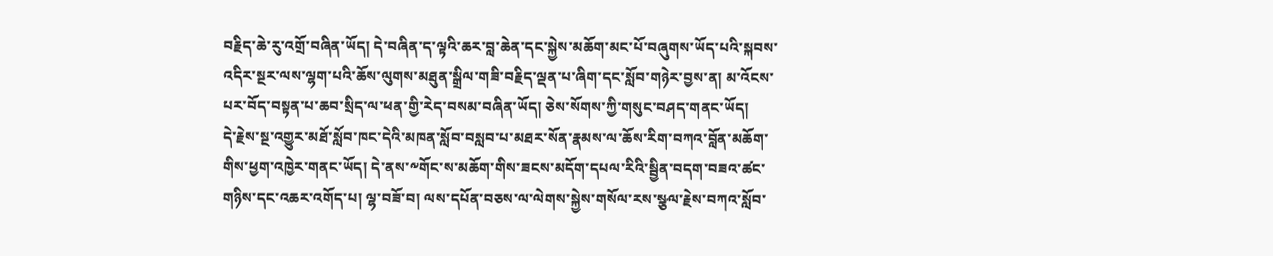བརྗིད་ཆེ་རུ་འགྲོ་བཞིན་ཡོད། དེ་བཞིན་ད་ལྟའི་ཆར་བླ་ཆེན་དང་སྐྱེས་མཆོག་མང་པོ་བཞུགས་ཡོད་པའི་སྐབས་འདིར་སྔར་ལས་ལྷག་པའི་ཆོས་ལུགས་མཐུན་སྒྲིལ་གཟི་བརྗིད་ལྡན་པ་ཞིག་དང་སློབ་གཉེར་བྱས་ན། མ་འོངས་པར་བོད་བསྟན་པ་ཆབ་སྲིད་ལ་ཕན་གྱི་རེད་བསམ་བཞིན་ཡོད། ཅེས་སོགས་ཀྱི་གསུང་བཤད་གནང་ཡོད།
དེ་རྗེས་སྔ་འགྱུར་མཐོ་སློབ་ཁང་དེའི་མཁན་སློབ་བསླབ་པ་མཐར་སོན་རྣམས་ལ་ཆོས་རིག་བཀའ་བློན་མཆོག་གིས་ཕྱག་འཁྱེར་གནང་ཡོད། དེ་ནས་༸གོང་ས་མཆོག་གིས་ཟངས་མདོག་དཔལ་རིའི་སྦྱིན་བདག་བཟའ་ཚང་གཉིས་དང་འཆར་འགོད་པ། ལྷ་བཟོ་བ། ལས་དཔོན་བཅས་ལ་ལེགས་སྐྱེས་གསོལ་རས་སྩལ་རྗེས་བཀའ་སློབ་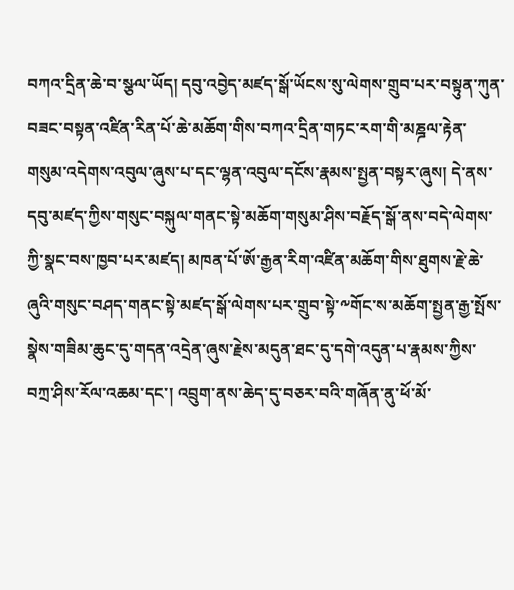བཀའ་དྲིན་ཆེ་བ་སྩལ་ཡོད། དབུ་འབྱེད་མཛད་སྒོ་ཡོངས་སུ་ལེགས་གྲུབ་པར་བསྟུན་ཀུན་བཟང་བསྟན་འཛིན་རིན་པོ་ཆེ་མཆོག་གིས་བཀའ་དྲིན་གཏང་རག་གི་མཎྜལ་རྟེན་གསུམ་འདེགས་འབུལ་ཞུས་པ་དང་ལྷན་འབུལ་དངོས་རྣམས་སྤྱན་བསྟར་ཞུས། དེ་ནས་དབུ་མཛད་ཀྱིས་གསུང་བསྐུལ་གནང་སྟེ་མཆོག་གསུམ་ཤིས་བརྗོད་སྒོ་ནས་བདེ་ལེགས་ཀྱི་སྣང་བས་ཁྱབ་པར་མཛད། མཁན་པོ་ཨོ་རྒྱན་རིག་འཛིན་མཆོག་གིས་ཐུགས་རྗེ་ཆེ་ཞུའི་གསུང་བཤད་གནང་སྟེ་མཛད་སྒོ་ལེགས་པར་གྲུབ་སྟེ་༸གོང་ས་མཆོག་སྤྱན་རྒྱ་སྤོས་སྣེས་གཟིམ་ཆུང་དུ་གདན་འདྲེན་ཞུས་རྗེས་མདུན་ཐང་དུ་དགེ་འདུན་པ་རྣམས་ཀྱིས་བཀྲ་ཤིས་རོལ་འཆམ་དང་། འབྲུག་ནས་ཆེད་དུ་བཅར་བའི་གཞོན་ནུ་ཕོ་མོ་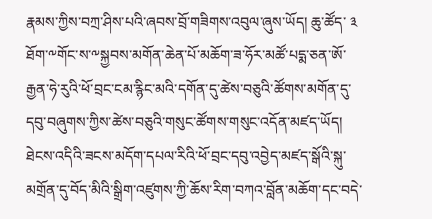རྣམས་ཀྱིས་བཀྲ་ཤིས་པའི་ཞབས་བྲོ་གཟིགས་འབུལ་ཞུས་ཡོད། ཆུ་ཚོད་ ༣ ཐོག་༸གོང་ས་༸སྐྱབས་མགོན་ཆེན་པོ་མཆོག་ཟ་ཧོར་མཚོ་པདྨ་ཅན་ཨོ་རྒྱན་ཧེ་རུའི་ཕོ་བྲང་ངམ་རྙིང་མའི་དགོན་དུ་ཚེས་བཅུའི་ཚོགས་མགོན་དུ་དབུ་བཞུགས་ཀྱིས་ཚེས་བཅུའི་གསུང་ཚོགས་གསུང་འདོན་མཛད་ཡོད།
ཐེངས་འདིའི་ཟངས་མདོག་དཔལ་རིའི་ཕོ་བྲང་དབུ་འབྱེད་མཛད་སྒོའི་སྐུ་མགྲོན་དུ་བོད་མིའི་སྒྲིག་འཛུགས་ཀྱི་ཆོས་རིག་བཀའ་བློན་མཆོག་དང་བདེ་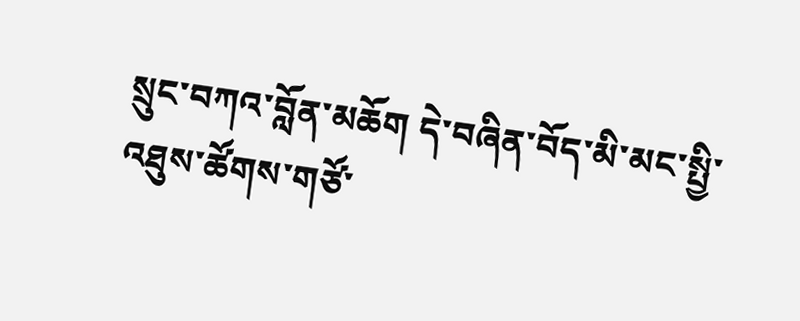སྲུང་བཀའ་བློན་མཆོག དེ་བཞིན་བོད་མི་མང་སྤྱི་འཐུས་ཚོགས་གཙོ་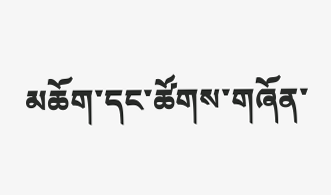མཆོག་དང་ཚོགས་གཞོན་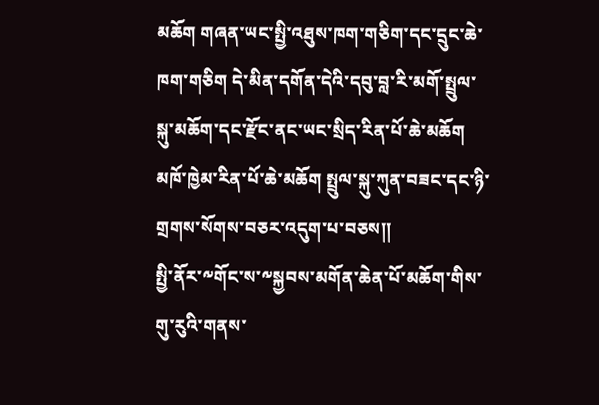མཆོག གཞན་ཡང་སྤྱི་འཐུས་ཁག་གཅིག་དང་དྲུང་ཆེ་ཁག་གཅིག དེ་མིན་དགོན་དེའི་དབུ་བླ་རི་མགོ་སྤྲུལ་སྐུ་མཆོག་དང་རྫོང་ནང་ཡང་སྲིད་རིན་པོ་ཆེ་མཆོག མཁོ་ཁྱེམ་རིན་པོ་ཆེ་མཆོག སྤྲུལ་སྐུ་ཀུན་བཟང་དང་ཉི་གྲགས་སོགས་བཅར་འདུག་པ་བཅས།།
སྤྱི་ནོར་༸གོང་ས་༸སྐྱབས་མགོན་ཆེན་པོ་མཆོག་གིས་གུ་རུའི་གནས་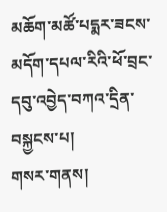མཆོག་མཚོ་པདྨར་ཟངས་མདོག་དཔལ་རིའི་ཕོ་བྲང་དབུ་འབྱེད་བཀའ་དྲིན་བསྐྱངས་པ།
གསར་གནས།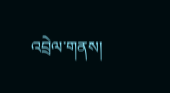འབྲེལ་གནས།